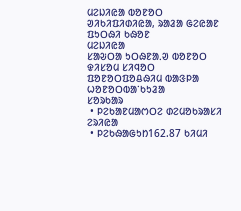ᱢᱮᱡᱤᱭᱟ ᱵᱚᱱᱚᱛ
ᱣᱤᱠᱤᱯᱤᱰᱤᱭᱟ, ᱨᱟᱲᱟ ᱜᱮᱭᱟᱱ ᱯᱩᱛᱷᱤ ᱠᱷᱚᱱ
ᱢᱮᱡᱤᱭᱟ
ᱥᱟᱶᱛᱟ ᱩᱛᱷᱱᱟᱹᱣ ᱵᱚᱱᱚᱛ
ᱫᱤᱥᱚᱢ ᱥᱤᱧᱚᱛ
ᱯᱚᱱᱚᱛᱯᱚᱪᱷᱤᱢ ᱵᱟᱝᱞᱟ
ᱦᱚᱱᱚᱛᱵᱟᱸᱠᱩᱲᱟ
ᱥᱚᱨᱠᱟᱨ
 • ᱞᱮᱠᱟᱱᱢᱟᱬᱛᱮ ᱰᱮᱢᱚᱠᱨᱟᱥᱤ
ᱮᱨᱤᱭᱟ
 • ᱞᱮᱠᱷᱟᱜᱩᱴ162.87 ᱠᱤᱢᱤ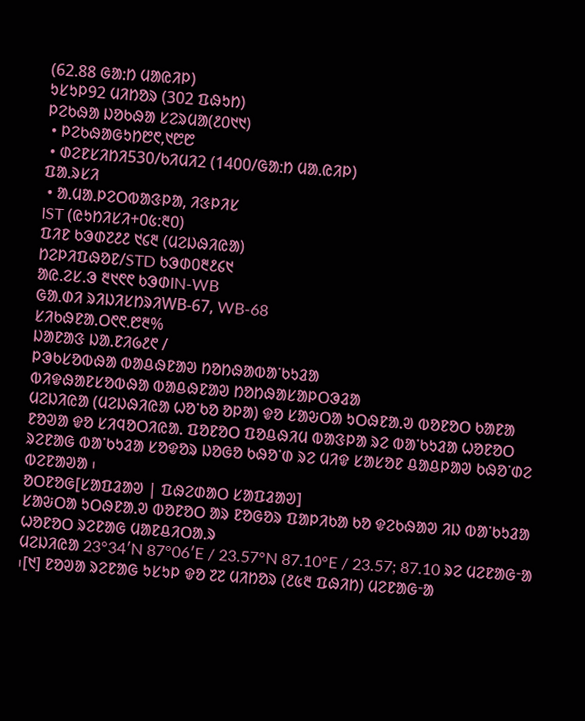(62.88 ᱜᱟᱺᱴ ᱢᱟᱭᱤᱞ)
ᱩᱥᱩᱞ92 ᱢᱤᱴᱚᱨ (302 ᱯᱷᱩᱴ)
ᱞᱮᱠᱷᱟ ᱡᱚᱠᱷᱟ ᱥᱮᱨᱢᱟ(᱒᱐᱑᱑)
 • ᱞᱮᱠᱷᱟᱜᱩᱴ᱘᱖,᱑᱘᱘
 • ᱰᱮᱱᱥᱤᱴᱤ530/ᱠᱤᱢᱤ2 (1400/ᱜᱟᱺᱴ ᱢᱟᱹᱭᱤᱞ)
ᱯᱟᱹᱨᱥᱤ
 • ᱟᱹᱢᱟᱹᱞᱮᱛᱵᱟᱝᱞᱟ, ᱤᱝᱞᱤᱥ
IST (ᱭᱩᱴᱤᱥᱤ+᱐᱕:᱓᱐)
ᱯᱤᱱ ᱠᱳᱰ᱗᱒᱒ ᱑᱔᱓ (ᱢᱮᱡᱷᱤᱭᱟ)
ᱴᱮᱞᱤᱯᱷᱚᱱ/STD ᱠᱳᱰ᱐᱓᱒᱔᱑
ᱟᱭ.ᱮᱥ.ᱳ ᱓᱑᱖᱖ ᱠᱳᱰIN-WB
ᱜᱟᱹᱰᱤ ᱨᱤᱡᱤᱥᱴᱨᱤWB-67, WB-68
ᱥᱤᱠᱷᱱᱟᱹᱛ᱖᱖.᱘᱓%
ᱡᱟᱱᱟᱝ ᱡᱟᱹᱱᱤ᱙᱒᱖ /
ᱞᱳᱠᱥᱚᱵᱷᱟ ᱵᱟᱪᱷᱱᱟᱣ ᱴᱚᱴᱷᱟᱵᱟᱸᱠᱩᱲᱟ
ᱵᱤᱫᱷᱟᱱᱥᱚᱵᱷᱟ ᱵᱟᱪᱷᱱᱟᱣ ᱴᱚᱴᱷᱟᱥᱟᱞᱛᱳᱲᱟ
ᱢᱮᱡᱤᱭᱟ (ᱢᱮᱡᱷᱤᱭᱟ ᱦᱚᱸᱠᱚ ᱚᱞᱟ) ᱫᱚ ᱥᱟᱶᱛᱟ ᱩᱛᱷᱱᱟᱹᱣ ᱵᱚᱱᱚᱛ ᱠᱟᱱᱟ ᱱᱚᱣᱟ ᱫᱚ ᱥᱤᱧᱚᱛᱤᱭᱟᱹ ᱯᱚᱱᱚᱛ ᱯᱚᱪᱷᱤᱢ ᱵᱟᱝᱞᱟ ᱨᱮ ᱵᱟᱸᱠᱩᱲᱟ ᱦᱚᱱᱚᱛ ᱨᱮᱱᱟᱜ ᱵᱟᱸᱠᱩᱲᱟ ᱥᱚᱫᱚᱨ ᱡᱚᱜᱚ ᱠᱷᱚᱸᱰ ᱨᱮ ᱢᱤᱫ ᱥᱟᱥᱚᱱ ᱪᱟᱪᱞᱟᱣ ᱠᱷᱚᱸᱰᱮ ᱵᱮᱱᱟᱣᱟ ᱾
ᱚᱛᱱᱚᱜ[ᱥᱟᱯᱲᱟᱣ | ᱯᱷᱮᱰᱟᱛ ᱥᱟᱯᱲᱟᱣ]
ᱥᱟᱶᱛᱟ ᱩᱛᱷᱱᱟᱹᱣ ᱵᱚᱱᱚᱛ ᱟᱨ ᱱᱚᱜᱚᱨ ᱯᱟᱞᱤᱠᱟ ᱠᱚ ᱫᱮᱠᱷᱟᱣ ᱤᱡ ᱵᱟᱸᱠᱩᱲᱟ ᱦᱚᱱᱚᱛ ᱨᱮᱱᱟᱜ ᱢᱟᱱᱪᱤᱛᱟᱹᱨ
ᱢᱮᱡᱤᱭᱟ 23°34′N 87°06′E / 23.57°N 87.10°E / 23.57; 87.10 ᱨᱮ ᱢᱮᱱᱟᱜᱼᱟ ᱾[᱑] ᱱᱚᱣᱟ ᱨᱮᱱᱟᱜ ᱩᱥᱩᱞ ᱫᱚ ᱗᱗ ᱢᱤᱴᱚᱨ (᱒᱕᱓ ᱯᱷᱤᱴ) ᱢᱮᱱᱟᱜᱼᱟ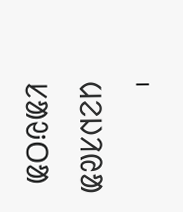᱾
ᱢᱮᱡᱤᱭᱟ ᱥᱟᱶᱛᱟ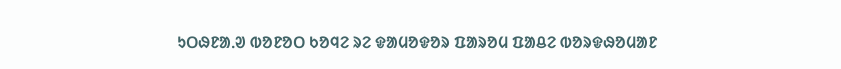ᱩᱛᱷᱱᱟᱹᱣ ᱵᱚᱱᱚᱛ ᱠᱚᱧᱮ ᱨᱮ ᱫᱟᱢᱚᱫᱚᱨ ᱯᱟᱨᱚᱢ ᱯᱟᱪᱮ ᱵᱚᱨᱫᱷᱚᱢᱟᱱ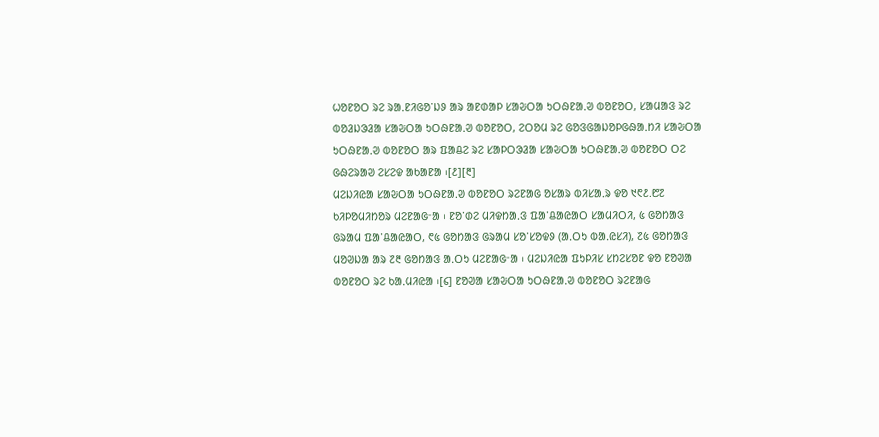ᱦᱚᱱᱚᱛ ᱨᱮ ᱨᱟᱹᱱᱤᱜᱚᱸᱡᱽ ᱟᱨ ᱟᱱᱰᱟᱞ ᱥᱟᱶᱛᱟ ᱩᱛᱷᱱᱟᱹᱣ ᱵᱚᱱᱚᱛ, ᱥᱟᱢᱟᱝ ᱨᱮ ᱵᱚᱲᱡᱳᱲᱟ ᱥᱟᱶᱛᱟ ᱩᱛᱷᱱᱟᱹᱣ ᱵᱚᱱᱚᱛ, ᱮᱛᱚᱢ ᱨᱮ ᱜᱚᱝᱜᱟᱡᱚᱞᱜᱷᱟᱹᱴᱤ ᱥᱟᱶᱛᱟ ᱩᱛᱷᱱᱟᱹᱣ ᱵᱚᱱᱚᱛ ᱟᱨ ᱯᱟᱪᱮ ᱨᱮ ᱥᱟᱞᱛᱳᱲᱟ ᱥᱟᱶᱛᱟ ᱩᱛᱷᱱᱟᱹᱣ ᱵᱚᱱᱚᱛ ᱛᱮ ᱜᱷᱮᱨᱟᱣ ᱮᱥᱮᱫ ᱟᱠᱟᱱᱟ ᱾[᱒][᱓]
ᱢᱮᱡᱤᱭᱟ ᱥᱟᱶᱛᱟ ᱩᱛᱷᱱᱟᱹᱣ ᱵᱚᱱᱚᱛ ᱨᱮᱱᱟᱜ ᱚᱥᱟᱨ ᱵᱤᱥᱟᱹᱨ ᱫᱚ ᱑᱖᱒.᱘᱗ ᱠᱤᱞᱚᱢᱤᱴᱚᱨ ᱢᱮᱱᱟᱜᱼᱟ ᱾ ᱱᱚᱸᱰᱮ ᱢᱤᱫᱴᱟᱹᱝ ᱯᱟᱸᱪᱟᱭᱟᱛ ᱥᱟᱢᱤᱛᱤ, ᱕ ᱜᱚᱴᱟᱝ ᱜᱨᱟᱢ ᱯᱟᱸᱪᱟᱭᱟᱛ, ᱖᱕ ᱜᱚᱴᱟᱝ ᱜᱨᱟᱢ ᱥᱚᱸᱥᱚᱫᱽ (ᱟᱹᱛᱩ ᱵᱟᱹᱭᱥᱤ), ᱗᱕ ᱜᱚᱴᱟᱝ ᱢᱚᱣᱡᱟ ᱟᱨ ᱗᱓ ᱜᱚᱴᱟᱝ ᱟᱹᱛᱩ ᱢᱮᱱᱟᱜᱼᱟ ᱾ ᱢᱮᱡᱤᱭᱟ ᱯᱩᱞᱤᱥ ᱥᱴᱮᱥᱚᱱ ᱫᱚ ᱱᱚᱣᱟ ᱵᱚᱱᱚᱛ ᱨᱮ ᱠᱟᱹᱢᱤᱭᱟ ᱾[᱔] ᱱᱚᱣᱟ ᱥᱟᱶᱛᱟ ᱩᱛᱷᱱᱟᱹᱣ ᱵᱚᱱᱚᱛ ᱨᱮᱱᱟᱜ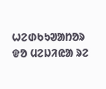ᱦᱮᱰᱠᱩᱣᱟᱴᱚᱨ ᱫᱚ ᱢᱮᱡᱤᱭᱟ ᱨᱮ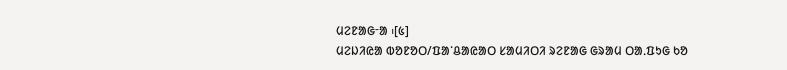ᱢᱮᱱᱟᱜᱼᱟ ᱾[᱕]
ᱢᱮᱡᱤᱭᱟ ᱵᱚᱱᱚᱛ/ᱯᱟᱸᱪᱟᱭᱟᱛ ᱥᱟᱢᱤᱛᱤ ᱨᱮᱱᱟᱜ ᱜᱨᱟᱢ ᱛᱟᱹᱯᱩᱜ ᱠᱚ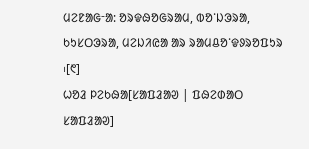ᱢᱮᱱᱟᱜᱼᱟ: ᱚᱨᱫᱷᱚᱜᱨᱟᱢ, ᱵᱚᱸᱡᱳᱨᱟ, ᱠᱩᱥᱛᱳᱨᱟ, ᱢᱮᱡᱤᱭᱟ ᱟᱨ ᱨᱟᱢᱪᱚᱸᱫᱽᱨᱚᱯᱩᱨ ᱾[᱖]
ᱦᱚᱲ ᱞᱮᱠᱷᱟ[ᱥᱟᱯᱲᱟᱣ | ᱯᱷᱮᱰᱟᱛ ᱥᱟᱯᱲᱟᱣ]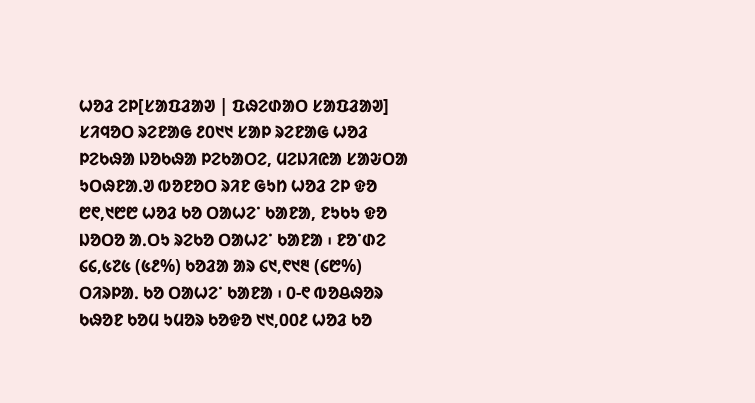ᱦᱚᱲ ᱮᱞ[ᱥᱟᱯᱲᱟᱣ | ᱯᱷᱮᱰᱟᱛ ᱥᱟᱯᱲᱟᱣ]
ᱥᱤᱧᱚᱛ ᱨᱮᱱᱟᱜ ᱒᱐᱑᱑ ᱥᱟᱞ ᱨᱮᱱᱟᱜ ᱦᱚᱲ ᱞᱮᱠᱷᱟ ᱡᱚᱠᱷᱟ ᱞᱮᱠᱟᱛᱮ, ᱢᱮᱡᱤᱭᱟ ᱥᱟᱶᱛᱟ ᱩᱛᱷᱱᱟᱹᱣ ᱵᱚᱱᱚᱛ ᱨᱤᱱ ᱜᱩᱴ ᱦᱚᱲ ᱮᱞ ᱫᱚ ᱘᱖,᱑᱘᱘ ᱦᱚᱲ ᱠᱚ ᱛᱟᱦᱮᱸ ᱠᱟᱱᱟ, ᱱᱩᱠᱩ ᱫᱚ ᱡᱚᱛᱚ ᱟᱹᱛᱩ ᱨᱮᱠᱚ ᱛᱟᱦᱮᱸ ᱠᱟᱱᱟ ᱾ ᱱᱚᱸᱰᱮ ᱔᱔,᱕᱗᱕ (᱕᱒%) ᱠᱚᱲᱟ ᱟᱨ ᱔᱑,᱖᱑᱓ (᱔᱘%) ᱛᱤᱨᱞᱟᱹ ᱠᱚ ᱛᱟᱦᱮᱸ ᱠᱟᱱᱟ ᱾ ᱐-᱖ ᱵᱚᱪᱷᱚᱨ ᱠᱷᱚᱱ ᱠᱚᱢ ᱩᱢᱚᱨ ᱠᱚᱫᱚ ᱑᱑,᱐᱐᱒ ᱦᱚᱲ ᱠᱚ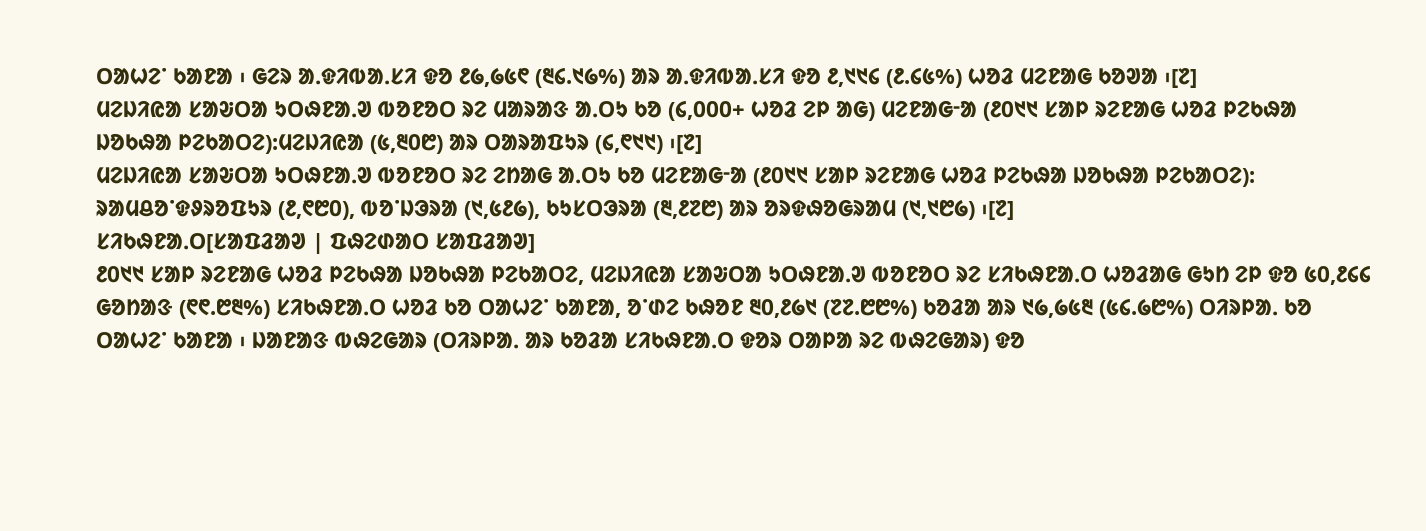ᱛᱟᱦᱮᱸ ᱠᱟᱱᱟ ᱾ ᱜᱮᱨ ᱟᱹᱫᱤᱵᱟᱹᱥᱤ ᱫᱚ ᱒᱙,᱙᱕᱖ (᱓᱔.᱑᱙%) ᱟᱨ ᱟᱹᱫᱤᱵᱟᱹᱥᱤ ᱫᱚ ᱒,᱑᱑᱔ (᱒.᱔᱕%) ᱦᱚᱲ ᱢᱮᱱᱟᱜ ᱠᱚᱣᱟ ᱾[᱗]
ᱢᱮᱡᱤᱭᱟ ᱥᱟᱶᱛᱟ ᱩᱛᱷᱱᱟᱹᱣ ᱵᱚᱱᱚᱛ ᱨᱮ ᱢᱟᱨᱟᱝ ᱟᱹᱛᱩ ᱠᱚ (᱔,᱐᱐᱐+ ᱦᱚᱲ ᱮᱞ ᱟᱜ) ᱢᱮᱱᱟᱜᱼᱟ (᱒᱐᱑᱑ ᱥᱟᱞ ᱨᱮᱱᱟᱜ ᱦᱚᱲ ᱞᱮᱠᱷᱟ ᱡᱚᱠᱷᱟ ᱞᱮᱠᱟᱛᱮ):ᱢᱮᱡᱤᱭᱟ (᱕,᱓᱐᱘) ᱟᱨ ᱛᱟᱨᱟᱯᱩᱨ (᱔,᱖᱑᱑) ᱾[᱗]
ᱢᱮᱡᱤᱭᱟ ᱥᱟᱶᱛᱟ ᱩᱛᱷᱱᱟᱹᱣ ᱵᱚᱱᱚᱛ ᱨᱮ ᱮᱴᱟᱜ ᱟᱹᱛᱩ ᱠᱚ ᱢᱮᱱᱟᱜᱼᱟ (᱒᱐᱑᱑ ᱥᱟᱞ ᱨᱮᱱᱟᱜ ᱦᱚᱲ ᱞᱮᱠᱷᱟ ᱡᱚᱠᱷᱟ ᱞᱮᱠᱟᱛᱮ): ᱨᱟᱢᱪᱚᱸᱫᱽᱨᱚᱯᱩᱨ (᱒,᱖᱘᱐), ᱵᱚᱸᱡᱳᱨᱟ (᱑,᱕᱒᱙), ᱠᱩᱥᱛᱳᱨᱟ (᱓,᱒᱗᱘) ᱟᱨ ᱚᱨᱫᱷᱚᱜᱨᱟᱢ (᱑,᱑᱘᱙) ᱾[᱗]
ᱥᱤᱠᱷᱱᱟᱹᱛ[ᱥᱟᱯᱲᱟᱣ | ᱯᱷᱮᱰᱟᱛ ᱥᱟᱯᱲᱟᱣ]
᱒᱐᱑᱑ ᱥᱟᱞ ᱨᱮᱱᱟᱜ ᱦᱚᱲ ᱞᱮᱠᱷᱟ ᱡᱚᱠᱷᱟ ᱞᱮᱠᱟᱛᱮ, ᱢᱮᱡᱤᱭᱟ ᱥᱟᱶᱛᱟ ᱩᱛᱷᱱᱟᱹᱣ ᱵᱚᱱᱚᱛ ᱨᱮ ᱥᱤᱠᱷᱱᱟᱹᱛ ᱦᱚᱲᱟᱜ ᱜᱩᱴ ᱮᱞ ᱫᱚ ᱕᱐,᱒᱔᱔ ᱜᱚᱴᱟᱝ (᱖᱖.᱘᱓%) ᱥᱤᱠᱷᱱᱟᱹᱛ ᱦᱚᱲ ᱠᱚ ᱛᱟᱦᱮᱸ ᱠᱟᱱᱟ, ᱚᱸᱰᱮ ᱠᱷᱚᱱ ᱓᱐,᱒᱙᱑ (᱗᱗.᱘᱘%) ᱠᱚᱲᱟ ᱟᱨ ᱑᱙,᱙᱕᱓ (᱕᱔.᱙᱘%) ᱛᱤᱨᱞᱟᱹ ᱠᱚ ᱛᱟᱦᱮᱸ ᱠᱟᱱᱟ ᱾ ᱡᱟᱱᱟᱝ ᱵᱷᱮᱜᱟᱨ (ᱛᱤᱨᱞᱟᱹ ᱟᱨ ᱠᱚᱲᱟ ᱥᱤᱠᱷᱱᱟᱹᱛ ᱫᱚᱨ ᱛᱟᱞᱟ ᱨᱮ ᱵᱷᱮᱜᱟᱨ) ᱫᱚ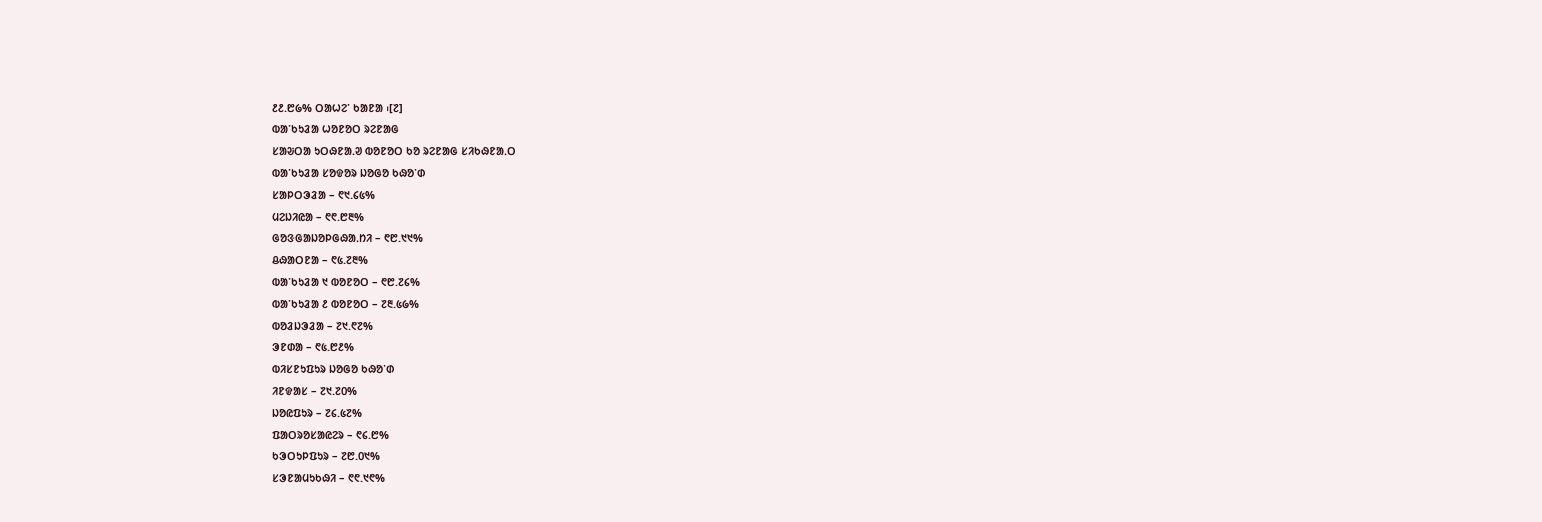᱒᱒.᱘᱙% ᱛᱟᱦᱮᱸ ᱠᱟᱱᱟ ᱾[᱗]
ᱵᱟᱸᱠᱩᱲᱟ ᱦᱚᱱᱚᱛ ᱨᱮᱱᱟᱜ
ᱥᱟᱶᱛᱟ ᱩᱛᱷᱱᱟᱹᱣ ᱵᱚᱱᱚᱛ ᱠᱚ ᱨᱮᱱᱟᱜ ᱥᱤᱠᱷᱱᱟᱹᱛ
ᱵᱟᱸᱠᱩᱲᱟ ᱥᱚᱫᱚᱨ ᱡᱚᱜᱚ ᱠᱷᱚᱸᱰ
ᱥᱟᱞᱛᱳᱲᱟ – ᱖᱑.᱔᱕%
ᱢᱮᱡᱤᱭᱟ – ᱖᱖.᱘᱓%
ᱜᱚᱝᱜᱟᱡᱚᱞᱜᱷᱟᱹᱴᱤ – ᱖᱘.᱑᱑%
ᱪᱷᱟᱛᱱᱟ – ᱖᱕.᱗᱓%
ᱵᱟᱸᱠᱩᱲᱟ ᱑ ᱵᱚᱱᱚᱛ – ᱖᱘.᱗᱔%
ᱵᱟᱸᱠᱩᱲᱟ ᱒ ᱵᱚᱱᱚᱛ – ᱗᱓.᱕᱙%
ᱵᱚᱲᱡᱳᱲᱟ – ᱗᱑.᱖᱗%
ᱳᱱᱰᱟ – ᱖᱕.᱘᱒%
ᱵᱤᱥᱱᱩᱯᱩᱨ ᱡᱚᱜᱚ ᱠᱷᱚᱸᱰ
ᱤᱱᱫᱟᱥ – ᱗᱑.᱗᱐%
ᱡᱚᱭᱯᱩᱨ – ᱗᱔.᱕᱗%
ᱯᱟᱛᱨᱚᱥᱟᱭᱮᱨ – ᱖᱔.᱘%
ᱠᱳᱛᱩᱞᱯᱩᱨ – ᱗᱘.᱐᱑%
ᱥᱳᱱᱟᱢᱩᱠᱷᱤ – ᱖᱖.᱑᱖%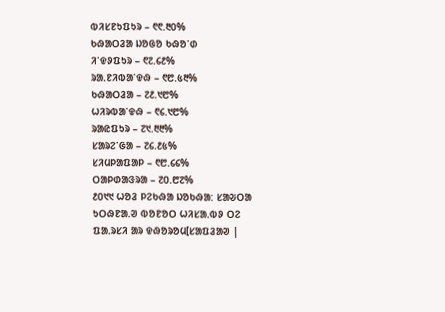ᱵᱤᱥᱱᱩᱯᱩᱨ – ᱖᱖.᱓᱐%
ᱠᱷᱟᱛᱲᱟ ᱡᱚᱜᱚ ᱠᱷᱚᱸᱰ
ᱤᱸᱫᱽᱯᱩᱨ – ᱖᱗.᱔᱒%
ᱨᱟᱹᱱᱤᱵᱟᱸᱫᱷ – ᱖᱘.᱕᱓%
ᱠᱷᱟᱛᱲᱟ – ᱗᱒.᱑᱘%
ᱦᱤᱨᱵᱟᱸᱫᱷ – ᱖᱔.᱑᱘%
ᱨᱟᱭᱯᱩᱨ – ᱗᱑.᱓᱓%
ᱥᱟᱨᱮᱸᱜᱟ – ᱗᱔.᱒᱕%
ᱥᱤᱢᱞᱟᱯᱟᱞ – ᱖᱘.᱔᱔%
ᱛᱟᱞᱰᱟᱝᱨᱟ – ᱗᱐.᱘᱗%
᱒᱐᱑᱑ ᱦᱚᱲ ᱞᱮᱠᱷᱟ ᱡᱚᱠᱷᱟ: ᱥᱟᱶᱛᱟ ᱩᱛᱷᱱᱟᱹᱣ ᱵᱚᱱᱚᱛ ᱦᱤᱥᱟᱹᱵᱽ ᱛᱮ
ᱯᱟᱹᱨᱥᱤ ᱟᱨ ᱫᱷᱚᱨᱚᱢ[ᱥᱟᱯᱲᱟᱣ |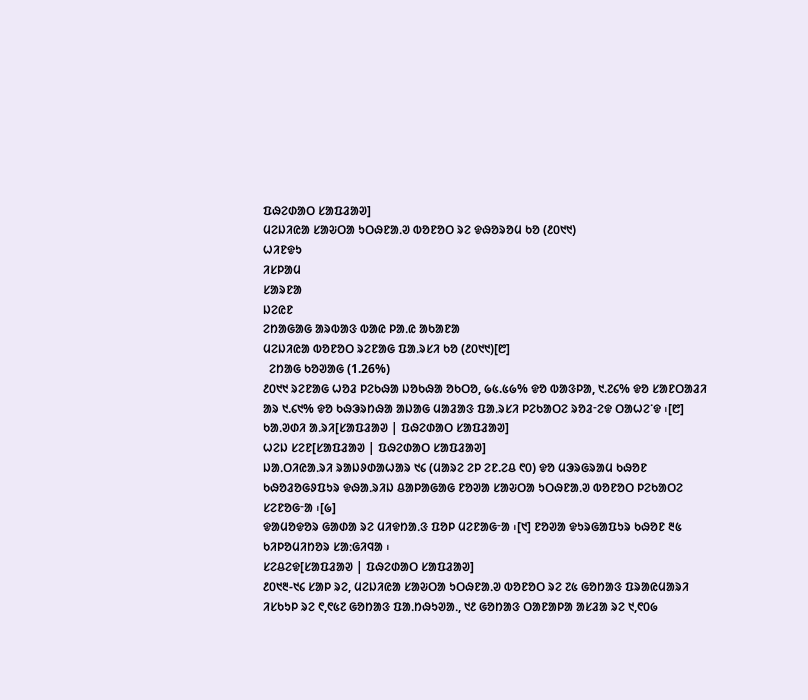ᱯᱷᱮᱰᱟᱛ ᱥᱟᱯᱲᱟᱣ]
ᱢᱮᱡᱤᱭᱟ ᱥᱟᱶᱛᱟ ᱩᱛᱷᱱᱟᱹᱣ ᱵᱚᱱᱚᱛ ᱨᱮ ᱫᱷᱚᱨᱚᱢ ᱠᱚ (᱒᱐᱑᱑)
ᱦᱤᱱᱫᱩ
ᱤᱥᱞᱟᱢ
ᱥᱟᱨᱱᱟ
ᱡᱮᱭᱱ
ᱮᱴᱟᱜᱟᱜ ᱟᱨᱵᱟᱝ ᱵᱟᱭ ᱞᱟᱹᱭ ᱟᱠᱟᱱᱟ
ᱢᱮᱡᱤᱭᱟ ᱵᱚᱱᱚᱛ ᱨᱮᱱᱟᱜ ᱯᱟᱹᱨᱥᱤ ᱠᱚ (᱒᱐᱑᱑)[᱘]
  ᱮᱴᱟᱜ ᱠᱚᱣᱟᱜ (1.26%)
᱒᱐᱑᱑ ᱨᱮᱱᱟᱜ ᱦᱚᱲ ᱞᱮᱠᱷᱟ ᱡᱚᱠᱷᱟ ᱚᱠᱛᱚ, ᱙᱕.᱕᱙% ᱫᱚ ᱵᱟᱝᱞᱟ, ᱑.᱗᱔% ᱫᱚ ᱥᱟᱱᱛᱟᱲᱤ ᱟᱨ ᱑.᱔᱑% ᱫᱚ ᱠᱷᱳᱨᱴᱷᱟ ᱟᱡᱟᱜ ᱢᱟᱲᱟᱝ ᱯᱟᱹᱨᱥᱤ ᱞᱮᱠᱟᱛᱮ ᱨᱚᱲᱼᱮᱫ ᱛᱟᱦᱮᱸᱫ ᱾[᱘]
ᱠᱟᱹᱣᱰᱤ ᱟᱹᱨᱤ[ᱥᱟᱯᱲᱟᱣ | ᱯᱷᱮᱰᱟᱛ ᱥᱟᱯᱲᱟᱣ]
ᱦᱮᱡ ᱥᱮᱱ[ᱥᱟᱯᱲᱟᱣ | ᱯᱷᱮᱰᱟᱛ ᱥᱟᱯᱲᱟᱣ]
ᱡᱟᱹᱛᱤᱭᱟᱹᱨᱤ ᱨᱟᱡᱽᱰᱟᱦᱟᱨ ᱑᱔ (ᱢᱟᱨᱮ ᱮᱞ ᱮᱱ.ᱮᱪ ᱖᱐) ᱫᱚ ᱢᱳᱨᱜᱨᱟᱢ ᱠᱷᱚᱱ ᱠᱷᱚᱲᱚᱜᱽᱯᱩᱨ ᱫᱷᱟᱹᱨᱤᱡ ᱪᱟᱞᱟᱜᱟᱜ ᱱᱚᱣᱟ ᱥᱟᱶᱛᱟ ᱩᱛᱷᱱᱟᱹᱣ ᱵᱚᱱᱚᱛ ᱞᱮᱠᱟᱛᱮ ᱥᱮᱱᱚᱜᱼᱟ ᱾[᱙]
ᱫᱟᱢᱚᱫᱚᱨ ᱜᱟᱰᱟ ᱨᱮ ᱢᱤᱫᱴᱟᱹᱝ ᱯᱚᱞ ᱢᱮᱱᱟᱜᱼᱟ ᱾[᱑] ᱱᱚᱣᱟ ᱫᱩᱨᱜᱟᱯᱩᱨ ᱠᱷᱚᱱ ᱓᱕ ᱠᱤᱞᱚᱢᱤᱴᱚᱨ ᱥᱟᱺᱜᱤᱧᱟ ᱾
ᱥᱮᱪᱮᱫ[ᱥᱟᱯᱲᱟᱣ | ᱯᱷᱮᱰᱟᱛ ᱥᱟᱯᱲᱟᱣ]
᱒᱐᱑᱓-᱑᱔ ᱥᱟᱞ ᱨᱮ, ᱢᱮᱡᱤᱭᱟ ᱥᱟᱶᱛᱟ ᱩᱛᱷᱱᱟᱹᱣ ᱵᱚᱱᱚᱛ ᱨᱮ ᱗᱕ ᱜᱚᱴᱟᱝ ᱯᱨᱟᱭᱢᱟᱨᱤ ᱤᱥᱠᱩᱞ ᱨᱮ ᱖,᱖᱕᱗ ᱜᱚᱴᱟᱝ ᱯᱟᱹᱴᱷᱩᱣᱟᱹ, ᱑᱒ ᱜᱚᱴᱟᱝ ᱛᱟᱱᱟᱞᱟ ᱟᱥᱲᱟ ᱨᱮ ᱑,᱖᱐᱙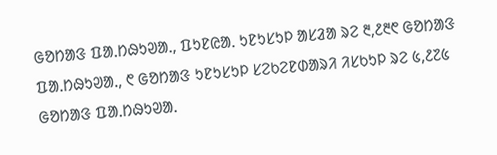ᱜᱚᱴᱟᱝ ᱯᱟᱹᱴᱷᱩᱣᱟᱹ, ᱯᱩᱱᱭᱟᱹ ᱩᱱᱩᱥᱩᱞ ᱟᱥᱲᱟ ᱨᱮ ᱓,᱒᱓᱖ ᱜᱚᱴᱟᱝ ᱯᱟᱹᱴᱷᱩᱣᱟᱹ, ᱖ ᱜᱚᱴᱟᱝ ᱩᱱᱩᱥᱩᱞ ᱥᱮᱠᱮᱱᱰᱟᱨᱤ ᱤᱥᱠᱩᱞ ᱨᱮ ᱕,᱒᱗᱕ ᱜᱚᱴᱟᱝ ᱯᱟᱹᱴᱷᱩᱣᱟᱹ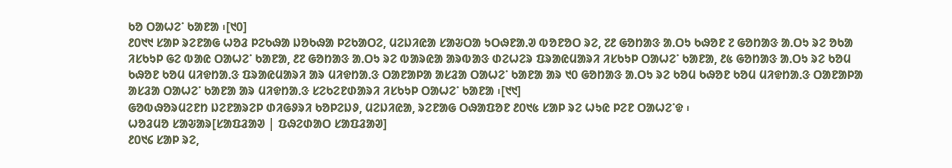ᱠᱚ ᱛᱟᱦᱮᱸ ᱠᱟᱱᱟ ᱾[᱑᱐]
᱒᱐᱑᱑ ᱥᱟᱞ ᱨᱮᱱᱟᱜ ᱦᱚᱲ ᱞᱮᱠᱷᱟ ᱡᱚᱠᱷᱟ ᱞᱮᱠᱟᱛᱮ, ᱢᱮᱡᱤᱭᱟ ᱥᱟᱶᱛᱟ ᱩᱛᱷᱱᱟᱹᱣ ᱵᱚᱱᱚᱛ ᱨᱮ, ᱗᱒ ᱜᱚᱴᱟᱝ ᱟᱹᱛᱩ ᱠᱷᱚᱱ ᱗ ᱜᱚᱴᱟᱝ ᱟᱹᱛᱩ ᱨᱮ ᱚᱠᱟ ᱤᱥᱠᱩᱞ ᱜᱮ ᱵᱟᱭ ᱛᱟᱦᱮᱸ ᱠᱟᱱᱟ, ᱒᱗ ᱜᱚᱴᱟᱝ ᱟᱹᱛᱩ ᱨᱮ ᱵᱟᱨᱭᱟ ᱟᱨᱵᱟᱝ ᱰᱮᱦᱮᱨ ᱯᱨᱟᱭᱢᱟᱨᱤ ᱤᱥᱠᱩᱞ ᱛᱟᱦᱮᱸ ᱠᱟᱱᱟ, ᱒᱕ ᱜᱚᱴᱟᱝ ᱟᱹᱛᱩ ᱨᱮ ᱠᱚᱢ ᱠᱷᱚᱱ ᱠᱚᱢ ᱢᱤᱫᱴᱟᱹᱝ ᱯᱨᱟᱭᱢᱟᱨᱤ ᱟᱨ ᱢᱤᱫᱴᱟᱹᱝ ᱛᱟᱱᱟᱞᱟ ᱟᱥᱲᱟ ᱛᱟᱦᱮᱸ ᱠᱟᱱᱟ ᱟᱨ ᱑᱐ ᱜᱚᱴᱟᱝ ᱟᱹᱛᱩ ᱨᱮ ᱠᱚᱢ ᱠᱷᱚᱱ ᱠᱚᱢ ᱢᱤᱫᱴᱟᱹᱝ ᱛᱟᱱᱟᱞᱟ ᱟᱥᱲᱟ ᱛᱟᱦᱮᱸ ᱠᱟᱱᱟ ᱟᱨ ᱢᱤᱫᱴᱟᱹᱝ ᱥᱮᱠᱮᱱᱰᱟᱨᱤ ᱤᱥᱠᱩᱞ ᱛᱟᱦᱮᱸ ᱠᱟᱱᱟ ᱾[᱑᱑]
ᱜᱚᱵᱷᱚᱨᱢᱮᱱᱴ ᱡᱮᱱᱟᱨᱮᱞ ᱰᱤᱜᱽᱨᱤ ᱠᱚᱞᱮᱡᱽ, ᱢᱮᱡᱤᱭᱟ, ᱨᱮᱱᱟᱜ ᱛᱷᱟᱯᱚᱱ ᱒᱐᱑᱕ ᱥᱟᱞ ᱨᱮ ᱦᱩᱭ ᱞᱮᱱ ᱛᱟᱦᱮᱸᱫ ᱾
ᱦᱚᱲᱢᱚ ᱥᱟᱶᱟᱨ[ᱥᱟᱯᱲᱟᱣ | ᱯᱷᱮᱰᱟᱛ ᱥᱟᱯᱲᱟᱣ]
᱒᱐᱑᱔ ᱥᱟᱞ ᱨᱮ,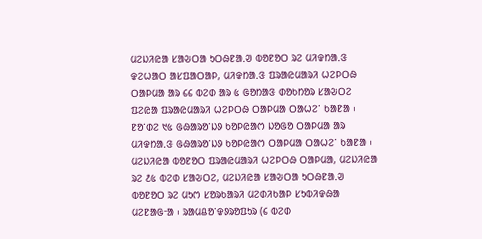ᱢᱮᱡᱤᱭᱟ ᱥᱟᱶᱛᱟ ᱩᱛᱷᱱᱟᱹᱣ ᱵᱚᱱᱚᱛ ᱨᱮ ᱢᱤᱫᱴᱟᱹᱝ ᱫᱮᱦᱟᱛ ᱟᱥᱯᱟᱛᱟᱞ, ᱢᱤᱫᱴᱟᱹᱝ ᱯᱨᱟᱭᱢᱟᱨᱤ ᱦᱮᱞᱛᱷ ᱛᱟᱞᱢᱟ ᱟᱨ ᱔᱔ ᱵᱮᱰ ᱟᱨ ᱕ ᱜᱚᱴᱟᱝ ᱰᱚᱠᱴᱚᱨ ᱥᱟᱶᱛᱮ ᱯᱮᱭᱟ ᱯᱨᱟᱭᱢᱟᱨᱤ ᱦᱮᱞᱛᱷ ᱛᱟᱞᱢᱟ ᱛᱟᱦᱮᱸ ᱠᱟᱱᱟ ᱾ ᱱᱚᱸᱰᱮ ᱑᱕ ᱜᱷᱟᱨᱚᱸᱡᱽ ᱠᱚᱞᱭᱟᱬ ᱡᱚᱜᱚ ᱛᱟᱞᱢᱟ ᱟᱨ ᱢᱤᱫᱴᱟᱹᱝ ᱜᱷᱟᱨᱚᱸᱡᱽ ᱠᱚᱞᱭᱟᱬ ᱛᱟᱞᱢᱟ ᱛᱟᱦᱮᱸ ᱠᱟᱱᱟ ᱾
ᱢᱮᱡᱤᱭᱟ ᱵᱚᱱᱚᱛ ᱯᱨᱟᱭᱢᱟᱨᱤ ᱦᱮᱞᱛᱷ ᱛᱟᱞᱢᱟ, ᱢᱮᱡᱤᱭᱟ ᱨᱮ ᱒᱕ ᱵᱮᱰ ᱥᱟᱶᱛᱮ, ᱢᱮᱡᱤᱭᱟ ᱥᱟᱶᱛᱟ ᱩᱛᱷᱱᱟᱹᱣ ᱵᱚᱱᱚᱛ ᱨᱮ ᱢᱩᱬ ᱥᱚᱨᱠᱟᱨᱤ ᱢᱮᱰᱤᱠᱟᱞ ᱥᱩᱵᱤᱫᱷᱟ ᱢᱮᱱᱟᱜᱼᱟ ᱾ ᱨᱟᱢᱪᱚᱸᱫᱽᱨᱚᱯᱩᱨ (᱔ ᱵᱮᱰ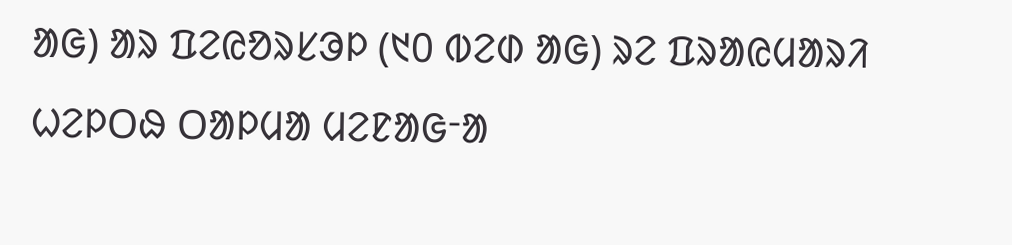ᱟᱜ) ᱟᱨ ᱯᱮᱭᱚᱨᱥᱳᱞ (᱑᱐ ᱵᱮᱰ ᱟᱜ) ᱨᱮ ᱯᱨᱟᱭᱢᱟᱨᱤ ᱦᱮᱞᱛᱷ ᱛᱟᱞᱢᱟ ᱢᱮᱱᱟᱜᱼᱟ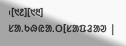᱾[᱑᱒][᱑᱓]
ᱥᱟᱹᱠᱷᱭᱟᱹᱛ[ᱥᱟᱯᱲᱟᱣ |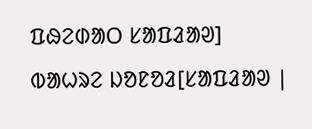ᱯᱷᱮᱰᱟᱛ ᱥᱟᱯᱲᱟᱣ]
ᱵᱟᱦᱨᱮ ᱡᱚᱱᱚᱲ[ᱥᱟᱯᱲᱟᱣ |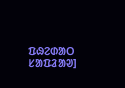ᱯᱷᱮᱰᱟᱛ ᱥᱟᱯᱲᱟᱣ]